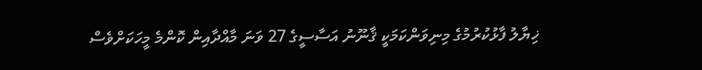ޚިޔާލު ފާޅުކުރުމުގެ މިނިވަންކަމަކީ ޤާނޫނު އަސާސީގެ 27 ވަނަ މާއްދާއިން ކޮންމެ މީހަކަށްވެސް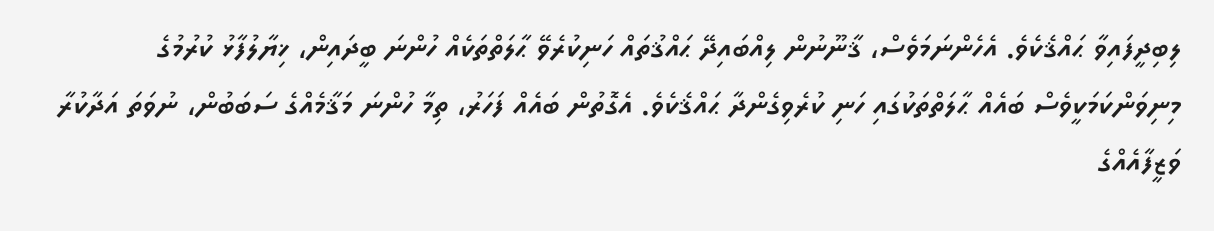ލިބިދީފައިވާ ޙައްޤެކެވެ. އެހެންނަމަވެސް، ޤާނޫނުން ލިއްބައިދޭ ޙައްޤުތައް ހަނިކުރެވޭ ޙާލަތްތަކެއް ހުންނަ ބީދައިން، ޚިޔާލުފާޅު ކުރުމުގެ މިނިވަންކަމަކީވެސް ބައެއް ޙާލަތްތަކުގައި ހަނި ކުރެވިގެންދާ ޙައްޤެކެވެ. އެގޮތުން ބައެއް ފަހަރު، ތިމާ ހުންނަ މަޤާމެއްގެ ސަބަބުން، ނުވަތަ އަދާކުރާ ވަޒީފާއެއްގެ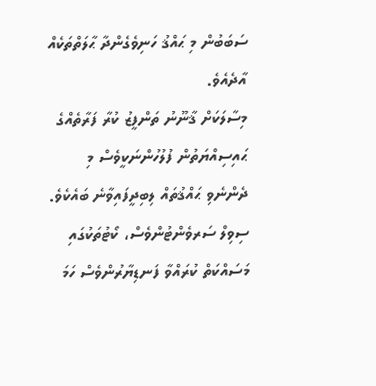ސަބަބުން މި ޙައްޤު ހަނިވެގެންދާ ޙާލަތްތަކެއް އާދެއެވެ.
މިސާލަކަށް ޤާނޫނު ތަންފީޒު ކުރާ ފަރާތެއްގެ ޙައިސިއްޔަތުން ފުލުހުންނަކީވެސް މި ދެންނެވި ޙައްޤުތައް ލިބިދީފައިވާނެ ބައެކެވެ. ސިވިލް ސަރވެންޓުންވެސް، ކޯޓުތަކުގައި މަސައްކަތް ކުރައްވާ ފަނޑިޔާރުންވެސް ހަމަ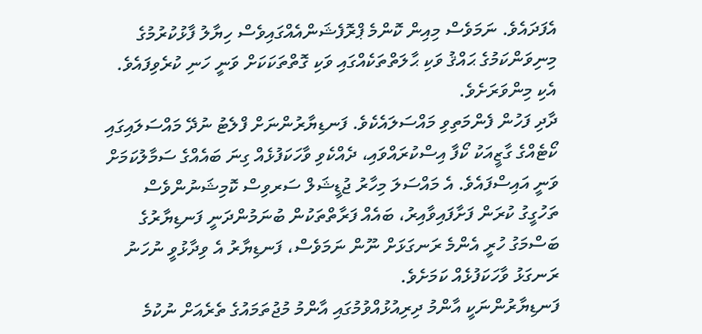އެފަދައެވެ. ނަމަވެސް މިއިން ކޮންމެ ޕްރޮފެޝަންއެއްގައިވެސް ހިޔާލު ފާޅުކުރުމުގެ މިނިވަންކަމުގެ ޙައްޤު ވަކި ޙާލަތްތަކެއްގައި ވަކި ގޮތްތަކަކަށް ވަނީ ހަނި ކުރެވިފައެވެ. އެކި މިންވަރަށެވެ.
ދާދި ފަހުން ފެންމަތިވި މައްސަލައެކެވެ. ފަނޑިޔާރުންނަށް ފްލެޓު ނުދޭ މައްސަލައިގައި ކޯޓެއްގެ ގާޒީއަކު ކޯފާ އިސްކުރައްވައި، ދެއްކެވި ވާހަކަފުޅެއް ގިނަ ބައެއްގެ ސަމާލުކަމަށް ވަނީ އައިސްފައެވެ. އެ މައްސަލަ މިހާރު ޖުޑީޝަލް ސަރވިސް ކޮމިޝަނުންވެސް ތަހުގީގު ކުރަން ފަށާފައިވާއިރު، ބައެއް ފަރާތްތަކުން ބުނަމުންދަނީ ފަނޑިޔާރުގެ ބަސްމަގު ހުރީ އެންމެ ރަނގަޅަށް ނޫން ނަމަވެސް، ފަނޑިޔާރު އެ ވިދާޅުވީ ނުހަނު ރަނގަޅު ވާހަކަފުޅެއް ކަމަށެވެ.
ފަނޑިޔާރުންނަކީ އާންމު ދިރިއުޅުއްވުމުގައި އާންމު މުޖުތަމައުގެ ތެރެއަށް ނުކުމެ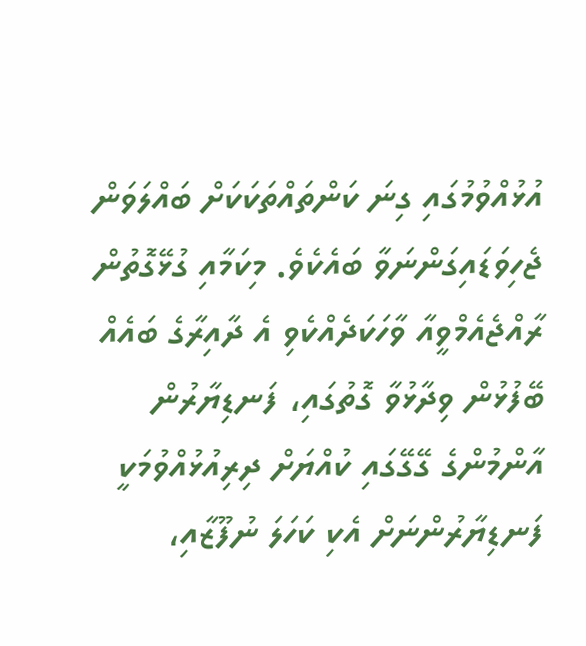އުޅުއްވުމުގައި ގިނަ ކަންތައްތަކަކަށް ބައްލަވަން ޖެހިވަޑައިގަންނަވާ ބައެކެވެ. މިކަމާއި ގުޅޭގޮތުން ރާއްޖެއެމްވީއާ ވާހަކަދެއްކެވި އެ ދާއިރާގެ ބައެއް ބޭފުޅުން ވިދާޅުވާ ގޮތުގައި، ފަނޑިޔާރުން އާންމުންގެ ގޭގޭގައި ކުއްޔަށް ދިރިއުޅުއްވުމަކީ ފަނޑިޔާރުންނަށް އެކި ކަހަލަ ނުފޫޒާއި،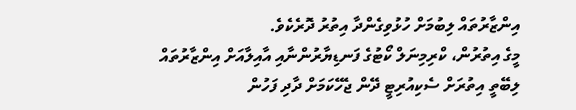އިންޒާރުތައް ލިބުމަށް ހުޅުވިގެންދާ އިތުރު ދޮރެކެވެ.
މީގެ އިތުރުން، ކްރިމިނަލް ކޯޓުގެ ފަނޑިޔާރުންނާއި އާއިލާއަށް އިންޒާރުތައް ލިބޭތީ އިތުރަށް ސެކިއުރިޓީ ދޭން ޖެހޭކަމަށް ދާދި ފަހުން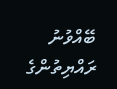ބޭއްވުނު ރައްޔިތުންގެ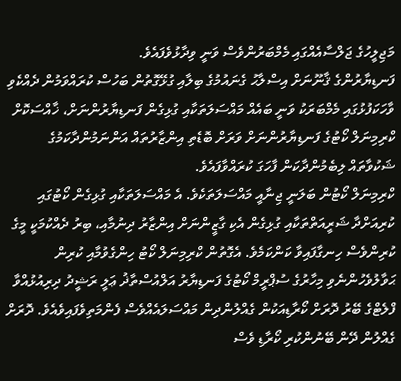މަޖިލީހުގެ ޖަލްސާއެއްގައި މެމްބަރުންވެސް ވަނީ ވިދާޅުވެފައެވެ.
ފަނޑިޔާރުންގެ ޤާނޫނަށް އިސްލާޙު ގެނައުމުގެ ބިލާއި ގުޅޭގޮތުން ބަހުސް ކުރައްވަމުން ދެއްކެވި ވާހަކަފުޅުގައި މެމްބަރަކު ވަނީ ބައެއް މައްސަލަތަކާއި ގުޅިގެން ފަނޑިޔާރުންނަށް، ޚާއްސަކޮށް ކްރިމިނަލް ކޯޓުގެ ފަނޑިޔާރުންނަށް ވަރަށް ބޮޑެތި އިންޒާރުތައް އަންނަމުންދާކަމުގެ ޝަކުވާތައް ލިބެމުންދާކަން ފާހަގަ ކުރައްވާފައެވެ.
ކްރިމިނަލް ކޯޓުން ބަލަނީ ޖިނާއީ މައްސަލަތަކެވެ. އެ މައްސަލަތަކާއި ގުޅިގެން ކޯޓުގައި ކުރިއަށްދާ ޝަރީއަތްތަކާއި ގުޅިގެން އެކި ގާޒީންނަށް އިންޒާރު ދިނުމާއި، ބިރު ދެއްކުމަކީ މީގެ ކުރިންވެސް ހިނގާފައިވާ ކަންކަމެވެ. އެގޮތުން ކްރިމިނަލް ކޯޓު ހިންގެވުމާއި ކުރިން ޙަވާލުވެހުންނެވި މިހާރުގެ ސުޕްރީމް ކޯޓުގެ ފަނޑިޔާރު އަލްއުސްތާޛު ޢަލީ ރަޝީދު ދިރިއުޅުއްވާ ފްލެޓްގެ ބޭރު ދޮރަށް ކޯރާޑިއަކުން ގެއްލުންދިން މައްސަލައެއްވެސް ފެންމަތިވެފައިވެއެވެ. ދޮރަށް ގެއްލުން ދޭން ބޭނުންކުރި ކޯރާޑި ވެސް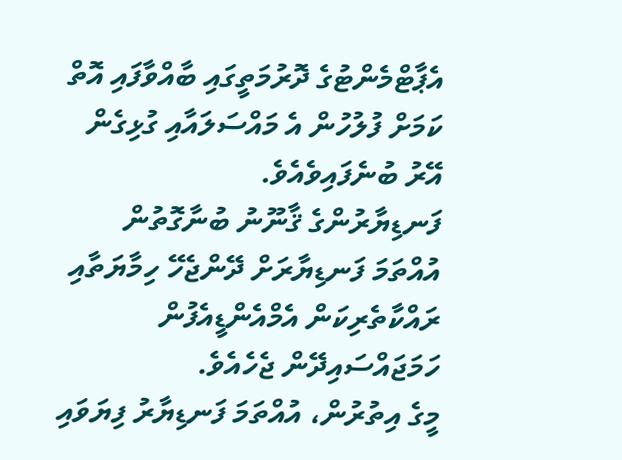އެޕާޓްމެންޓުގެ ދޮރުމަތީގައި ބާއްވާފައި އޮތް ކަމަށް ފުލުހުން އެ މައްސަލައާއި ގުޅިގެން އޭރު ބުނެފައިވެއެވެ.
ފަނޑިޔާރުންގެ ޤާނޫނު ބުނާގޮތުން އުއްތަމަ ފަނޑިޔާރަށް ދޭންޖެހޭ ހިމާޔަތާއި ރައްކާތެރިކަން އެމްއެންޑީއެފުން ހަމަޖައްސައިދޭން ޖެހެއެވެ.
މީގެ އިތުރުން، އުއްތަމަ ފަނޑިޔާރު ފިޔަވައި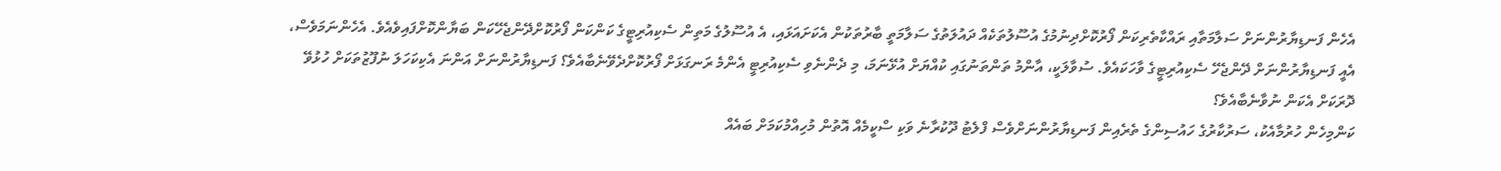އެހެން ފަނޑިޔާރުންނަށް ސަލާމަތާއި ރައްކާތެރިކަން ފޯރުކޮށްދިނުމުގެ އުސޫލުތަކެއް ދައުލަތުގެ ސަލާމަތީ ބާރުތަކުން އެކަށައަޅައި، އެ އުސޫލުގެ މަތިން ސެކިއުރިޓީގެ ކަންކަން ފޯރުކޮށްދޭންޖެހޭކަން ބަޔާންކޮށްފައިވެއެވެ. އެހެންނަމަވެސް، އެއީ ފަނޑިޔާރުންނަށް ދޭންޖެހޭ ސެކިއުރިޓީގެ ވާހަކައެވެ. ސުވާލަކީ، އާންމު ތަންތަނުގައި ކުއްޔަށް އުޅޭނަމަ، މި ދެންނެވި ސެކިއުރިޓީ އެންމެ ރަނގަޅަށް ފޯރުކޮށްދެވޭނެބާއެވެ؟ ފަނޑިޔާރުންނަށް އަންނަ އެކިކަހަލަ ނުފޫޒުތަކަށް ހުޅުވޭ ދޮރަކަށް އެކަން ނުވާނެބާއެވެ؟
ކަންމިހެން ހުރުމާއެކު، ސަރުކާރުގެ ހައުސިންގެ ތެރެއިން ފަނޑިޔާރުންނަށްވެސް ފްލެޓު ދޫކުރާނެ ވަކި ސްކީމެއް އޮތުން މުހިއްމުކަމަށް ބައެއް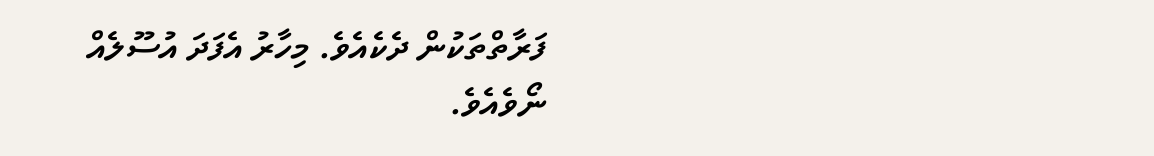ފަރާތްތަކުން ދެކެއެވެ. މިހާރު އެފަދަ އުސޫލެއް ނޯވެއެވެ.